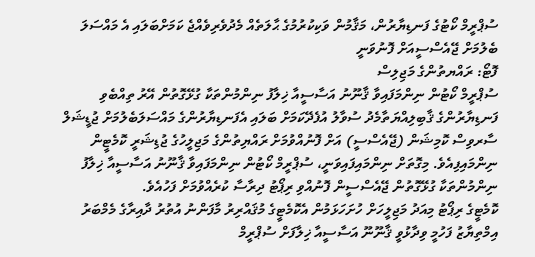ސުޕްރީމް ކޯޓުގެ ފަނޑިޔާރުން، މަޤާމުން ވަކިކުރުމުގެ ޙާލަތެއް މެދުވެރިވެއްޖެ ކަމަށްބަލައި އެ މައްސަލަ ބެލުމަށް ޖޭއެސްސީއަށް ފޮނުވަނީ
ފޮޓޯ: ރައްޔތުންގެ މަޖިލިސް
ސުޕްރީމް ކޯޓުން ނިންމަފައިވާ ޤާނޫނު އަސާސީއާ ޚިލާފު ނިންމުންތަކާ ގުޅޭގޮތުން އޭރު ތިއްބެވި ފަނޑިޔާރުންގެ ޤާބިލިއްޔަތާމެދު ސުވާލު އުފެދޭކަމަށް ބަލައި އެފަނޑިޔާރުންގެ މައްސަލަބެލުމަށް ޖުޑީޝަލް ސާރވިސް ކޮމިޝަން (ޖޭއެސްސީ) އަށް ފޮނުއްވުމަށް ރައްޔިތުންގެ މަޖިލީހުގެ ޖުޑިޝަރީ ކޮމެޓީން ނިންމައިފިއެވެ. މިގޮތަށް ނިންމައިފައިވަނީ، ސުޕްރީމް ކޯޓުން ނިންމަފައިވާ ޤާނޫނު އަސާސީއާ ޚިލާފު ނިންމުންތަކާ ގުޅޭގޮތުން ޖޭއެސްސީން ފޮނުއްވި ރިޕޯޓު ދިރާސާ ކުރެއްވުމަށް ފަހުއެވެ.
ކޮމެޓީގެ ރިޕޯޓު މިއަދު މަޖިލީހަށް ހުށަހަޅަމުން އެކޮމެޓީގެ މުޤައްރިރު މާފަންނު އުތުރު ދާއިރާގެ މެމްބަރު އިމްތިޔާޒު ފަހުމީ ވިދާޅުވީ ޤާނޫނޫ އަސާސީއާ ޚިލާފަށް ސުޕްރީމް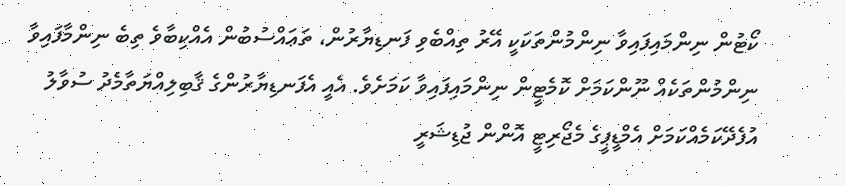ކޯޓުން ނިންމައިފައިވާ ނިންމުންތަކަކީ އޭރު ތިއްބެވި ފަނޑިޔާރުން، ތަޢައްސުބުން އެއްކިބާވެ ތިބެ ނިންމާފައިވާ ނިންމުންތަކެއް ނޫންކަމަށް ކޮމެޓީން ނިންމައިފައިވާ ކަމަށެވެ. އެއީ އެފަނޑިޔާރުންގެ ޤާބިލިއްޔަތާމެދު ސުވާލު އުފެދޭކަމެއްކަމަށް އެމްޑީޕީގެ މެޖޯރިޓީ އޮންން ޖުޑިޝަރީ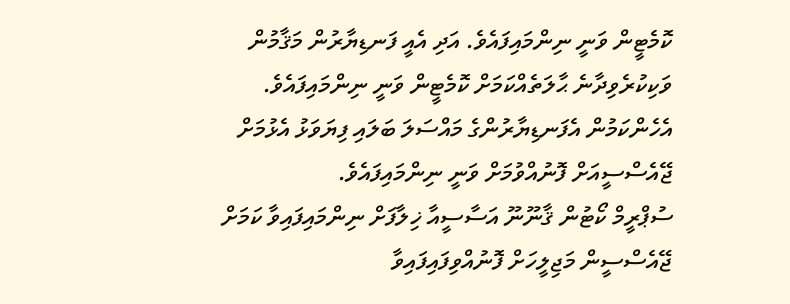ކޮމެޓީން ވަނީ ނިންމައިފައެވެ. އަދި އެއީ ފަނޑިޔާރުން މަޤާމުން ވަކިކުރެވިދާނެ ޙާލަތެއްކަމަށް ކޮމެޓީން ވަނީ ނިންމައިފައެވެ. އެހެންކަމުން އެފަނޑިޔާރުންގެ މައްސަލަ ބަލައި ފިޔަވަޅު އެޅުމަށް ޖޭއެސްސީއަށް ފޮނުއްވުމަށް ވަނީ ނިންމައިފައެވެ.
ސުޕްރީމް ކޯޓުން ޤާނޫނޫ އަސާސީއާ ޚިލާފަށް ނިންމައިފައިވާ ކަމަށް ޖޭއެސްސީން މަޖިލީހަށް ފޮނުއްވިފައިފައިވާ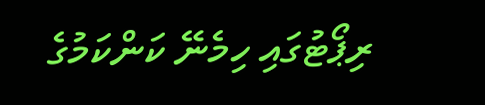ރިޕޯޓުގައި ހިމެނޭ ކަންކަމުގެ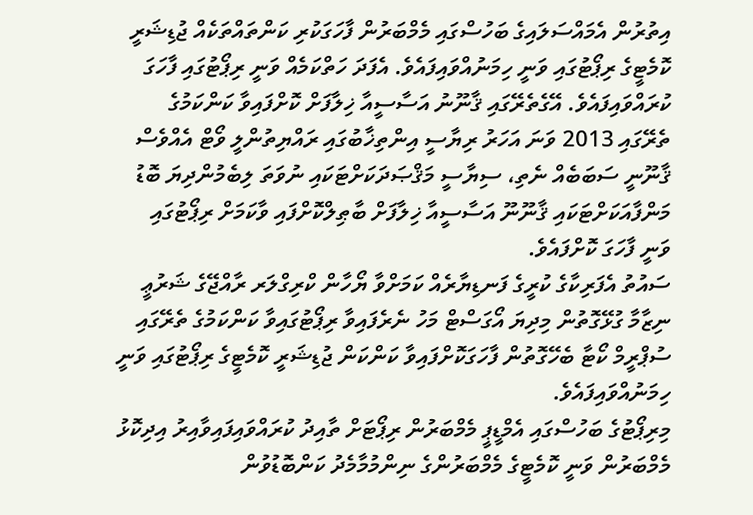އިތުރުން އެމައްސަލައިގެ ބަހުސްގައި މެމްބަރުން ފާހަގަކުރި ކަންތައްތަކެއް ޖުޑިޝަރީ ކޮމެޓީގެ ރިޕޯޓުގައި ވަނީ ހިމަނުއްވައިފައެވެ. އެފަދަ ހަތްކަމެއް ވަނީ ރިޕޯޓުގައި ފާހަގަ ކުރައްވައިފައެވެ. އޭގެތެރޭގައި ޤާނޫނު އަސާސީއާ ޚިލާފަށް ކޮށްފައިވާ ކަންކަމުގެ ތެރޭގައި 2013 ވަނަ އަހަރު ރިޔާސީ އިންތިޚާބުގައި ރައްޔިތުންލީ ވޯޓް އެއްވެސް ޤާނޫނީ ސަބަބެއް ނެތި، ސިޔާސީ މަޤްޞަދަކަށްޓަކައި ނުވަތަ ލިބެމުންދިޔަ ބޮޑު މަންފާއަކަށްޓަކައި ޤާނޫނޫ އަސާސީއާ ޚިލާފަށް ބާޠިލްކޮށްފައި ވާކަމަށް ރިޕޯޓުގައި ވަނީ ފާހަގަ ކޮށްފައެވެ.
ސައުތު އެފަރިކާގެ ކުރީގެ ފަނޑިޔާރެއް ކަމަށްވާ ޔޯހާން ކްރިގްލަރ ރާއްޖޭގެ ޝަރުޢީ ނިޒާމާ ގުޅޭގޮތުން މިދިޔަ އޯގަސްޓް މަހު ނެރެފައިވާ ރިޕޯޓުގައިވާ ކަންކަމުގެ ތެރޭގައި ސުޕްރީމް ކޯޓާ ބެހޭގޮތުން ފާހަގަކޮށްފައިވާ ކަންކަން ޖުޑިޝަރީ ކޮމެޓީގެ ރިޕޯޓުގައި ވަނީ ހިމަނުއްވައިފައެވެ.
މިރިޕޯޓުގެ ބަހުސްގައި އެމްޑީޕީ މެމްބަރުން ރިޕޯޓަށް ތާއިދު ކުރައްވައިފައިވާއިރު އިދިކޮޅު މެމްބަރުން ވަނީ ކޮމެޓީގެ މެމްބަރުންގެ ނިންމުމާމެދު ކަންބޮޑުވުން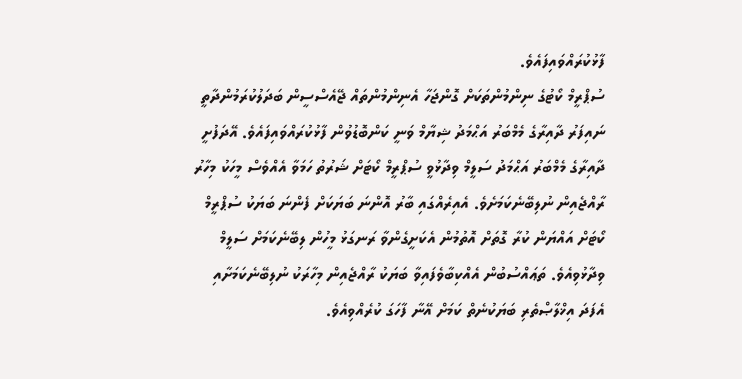ފާޅުކުރައްވައިފައެވެ.
ސުޕްރީމް ކޯޓުގެ ނިންމުންތަކަށް ގޮންޖަހާ އެނިންމުންތައް ޖޭއެސްސީން ބަދަލުކުރަމުންދާތީ ނައިފަރު ދާއިރާގެ މެމްބަރު އަޙްމަދު ޝިޔާމް ވަނީ ކަންބޮޑުވުން ފާޅުކުރައްވައިފައެވެ. އޭދަފުށީ ދާއިރާގެ މެމްބަރު އަޙްމަދު ސަލީމް ވިދާޅުވީ ސުޕްރީމް ކޯޓަށް ޝަރުތު ހަމަވާ އެއްވެސް މީހަކު މިހާރު ރާއްޖެއިން ނުލިބޭނެކަމަށެވެ. އެއިރެއްގައި ބާރު އޮންނަ ބަޔަކަށް ފެންނަ ބަޔަކު ސުޕްރީމް ކޯޓަށް އައްޔަން ކުރާ ގޮތަށް އޮތުމުން އެކަށީގެންވާ ރަނގަޅު މީހުން ލިބޭނެކަމަށް ސަލީމް ވިދާޅުވިއެވެ. ތަޢައްސުބުން އެއްކިބާވެފައިވާ ބަޔަކު ރާއްޖެއިން މިހާރަކު ނުލިބޭނެކަމަށާއި އެފަދަ އިޚްލާޞްތެރި ބަޔަކުނެތް ކަމަށް އޭނާ ފާހަގަ ކުރެއްވިއެވެ.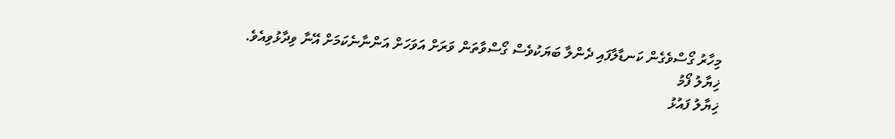މިހާރު ގޯސްވެގެން ކަނޑާލާފައި ދެންލާ ބަޔަކުވެސް ގޯސްވާތަން ވަރަށް އަވަހަށް އަންނާނެކަމަށް އޭނާ ވިދާޅުވިއެވެ.
ޚިޔާލު ފޯމު
ޚިޔާލު ފައުޅު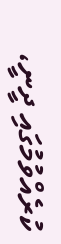ކުރެއްވުމުގައި ދީނީ،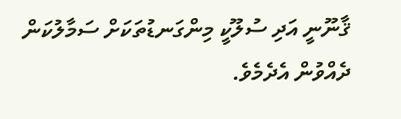ޤާނޫނީ އަދި ސުލޫކީ މިންގަނޑުތަކަށް ސަމާލުކަން ދެއްވުން އެދެމެވެ.